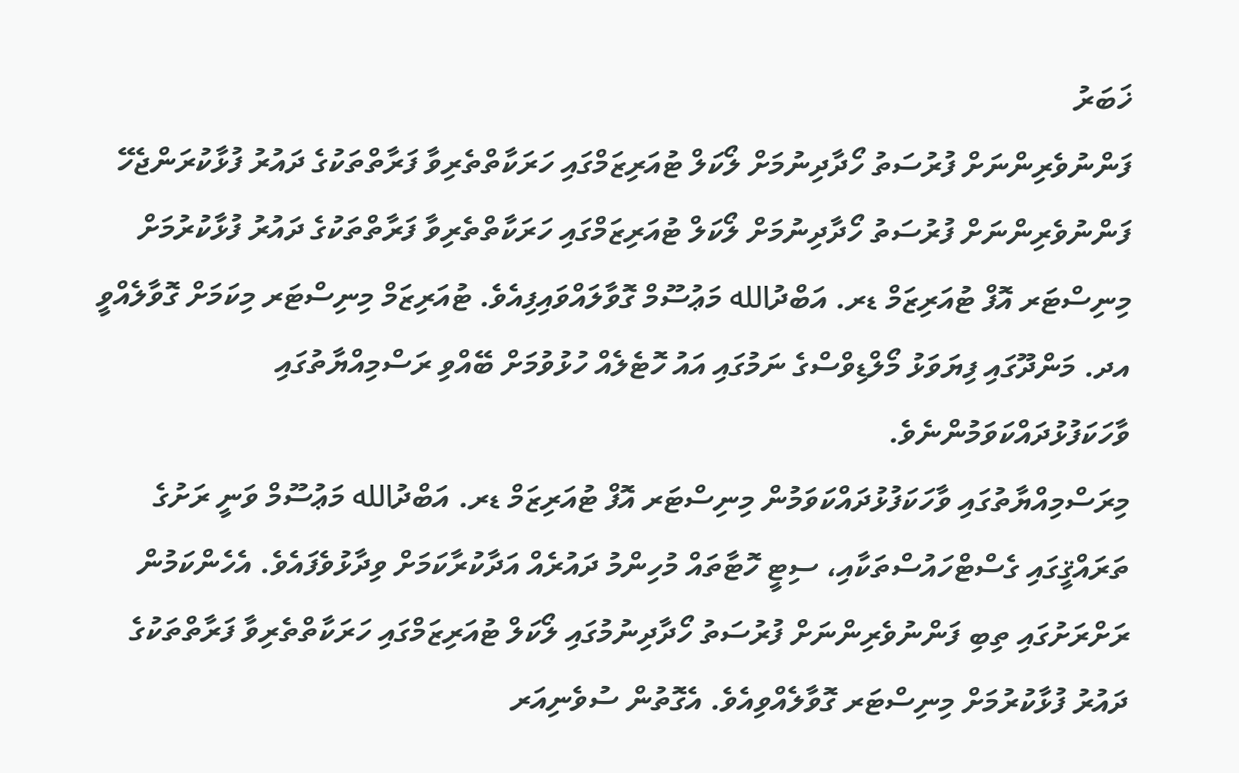ޚަބަރު
ފަންނުވެރިންނަށް ފުރުސަތު ހޯދާދިނުމަށް ލޯކަލް ޓުއަރިޒަމްގައި ހަރަކާތްތެރިވާ ފަރާތްތަކުގެ ދައުރު ފުޅާކުރަންޖެހޭ
ފަންނުވެރިންނަށް ފުރުސަތު ހޯދާދިނުމަށް ލޯކަލް ޓުއަރިޒަމްގައި ހަރަކާތްތެރިވާ ފަރާތްތަކުގެ ދައުރު ފުޅާކުރުމަށް މިނިސްޓަރ އޮފް ޓުއަރިޒަމް ޑރ. އަބްދުالله މަޢުސޫމް ގޮވާލައްވައިފިއެވެ. ޓުއަރިޒަމް މިނިސްޓަރ މިކަމަށް ގޮވާލެއްވީ އދ. މަންދޫގައި ފިޔަވަޅު މޯލްޑިވްސްގެ ނަމުގައި އައު ހޮޓެލެއް ހުޅުވުމަށް ބޭއްވި ރަސްމިއްޔާތުގައި ވާހަކަފުޅުދައްކަވަމުންނެވެ.
މިރަސްމިއްޔާތުގައި ވާހަކަފުޅުދައްކަވަމުން މިނިސްޓަރ އޮފް ޓުއަރިޒަމް ޑރ. އަބްދުالله މަޢުސޫމް ވަނީ ރަށުގެ ތަރައްޤީގައި ގެސްޓްހައުސްތަކާއި، ސިޓީ ހޮޓާތައް މުހިންމު ދައުރެއް އަދާކުރާކަމަށް ވިދާޅުވެފައެވެ. އެހެންކަމުން ރަށްރަށުގައި ތިބި ފަންނުވެރިންނަށް ފުރުސަތު ހޯދާދިނުމުގައި ލޯކަލް ޓުއަރިޒަމްގައި ހަރަކާތްތެރިވާ ފަރާތްތަކުގެ ދައުރު ފުޅާކުރުމަށް މިނިސްޓަރ ގޮވާލެއްވިއެވެ. އެގޮތުން ސުވެނިއަރ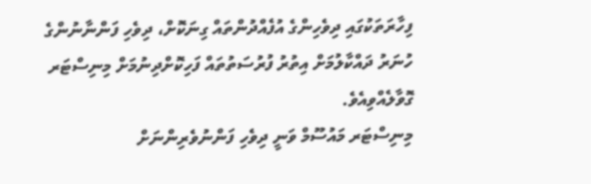ފިހާރަތަކުގައި ދިވެހިންގެ އުފެއްދުންތައް ގިނަކޮށް، ދިވެހި ފަންނާނުންގެ ހުނަރު ދައްކާލުމަށް އިތުރު ފުރުސަތުތައް ފަހިކޮށްދިނުމަށް މިނިސްޓަރ ގޮވާލެއްވިއެވެ.
މިނިސްޓަރ މައުސޫމް ވަނީ ދިވެހި ފަންނުވެރިންނަށް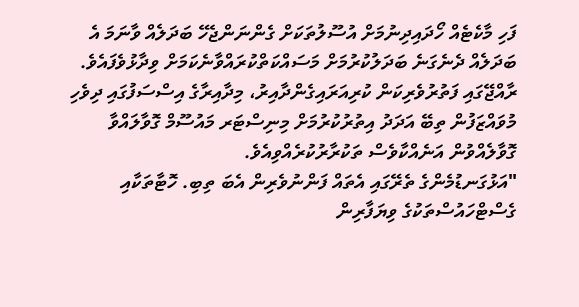ފަހި މާކެޓެއް ހޯދައިދިނުމަށް އުސޫލުތަކަށް ގެންނަންޖެހޭ ބަދަލެއް ވާނަމަ އެ ބަދަލެއް ދެނެގަނެ ބަދަލުކުރުމަށް މަސައްކަތްކުރައްވާނެކަމަށް ވިދާޅުވެފައެވެ. ރާއްޖޭގައި ފަތުރުވެރިކަން ކުރިއަރައިގެންދާއިރު، މިދާއިރާގެ އިސްސަފުގައި ދިވެހި މުވައްޒަފުން ތިބޭ އަދަދު އިތުރުކުރުމަށް މިނިސްޓަރ މައުސޫމް ގޮވާލައްވާ ގޮވާލެއްވުން އަނެއްކާވެސް ތަކުރާރުކުރެއްވިއެވެ.
"އަޅުގަނޑުމެންގެ ތެރޭގައި އެތައް ފަންނުވެރިން އެބަ ތިބި. ހޮޓާތަކާއި ގެސްޓްހައުސްތަކުގެ ވިޔަފާރިން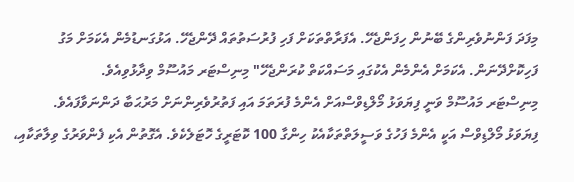މިފަދަ ފަންނުވެރިންގެ ބޭނުން ހިފަންޖެހޭ. އެފަރާތްތަކަށް ފަހި ފުރުސަތުތައް ދޭންޖެހޭ. އަޅުގަނޑުމެން އެކަމަށް މަގު ފަހިކޮށްދޭނަން. އެކަމަށް އެންމެން އެކުގައި މަސައްކަތް ކުރަންޖެހޭ" މިނިސްޓަރ މައުސޫމް ވިދާޅުވިއެވެ.
މިނިސްޓަރ މައުސޫމް ވަނީ ފިޔަވަޅު މޯލްޑިވްސްއަށް އެންމެ ފުރަތަމަ އައި ފަތުރުވެރިންނަށް މަރުޙަބާ ދަންނަވާފައެވެ.
ފިޔަވަޅު މޯލްޑިވްސް އަކީ އެންމެ ފަހުގެ ވަސީލަތްތަކާއެކު ހިންގާ 100 ކޮޓަރީގެ ހޮޓަލެކެވެ. އެގޮތުން އެކި ފެންވަރުގެ ވިލާތަކާއި،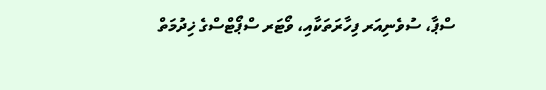ސްޕާ، ސުވެނިއަރ ފިހާރަތަކާއި، ވޯޓަރ ސްޕޯޓްސްގެ ޚިދުމަތް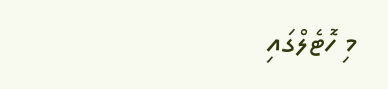މި ހޮޓެލްގައި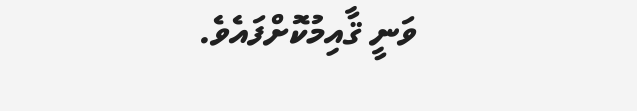ވަނީ ޤާއިމުކޮށްފައެވެ.